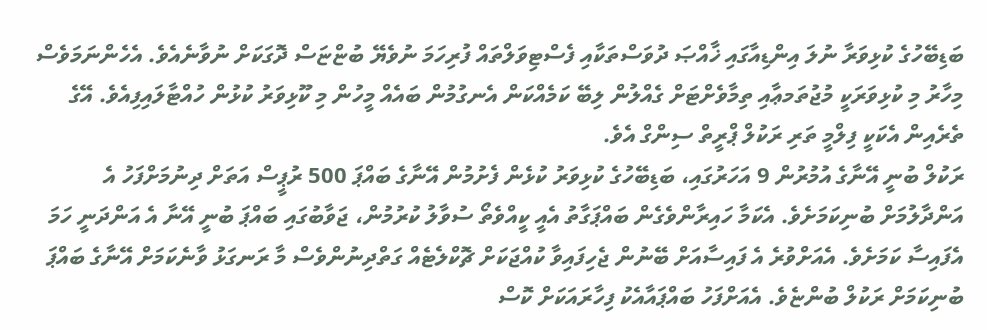ބަޑިބޭހުގެ ކުޅިވަރާ ނުލަ އިންޑިއާގައި ޚާއްޞަ ދުވަސްތަކާއި ފެސްޓިވަލްތައް ފުރިހަމަ ނުވެޔޭ ބުޏްޏަސް ދޮގަކަށް ނުވާނެއެވެ. އެހެންނަމަވެސް މިހާރު މި ކުޅިވަރަކީ މުޖުތަމޢާއި ތިމާވެށްޓަށް ގެއްލުން ލިބޭ ކަމެއްކަން އެނގުމުން ބައެއް މީހުން މި ކޫޅިވަރު ކުޅުން ހުއްޓާލައިފިއެވެ. އޭގެ ތެރެއިން އެކަކީ ފިލްމީ ތަރި ރަކުލް ޕްރީތް ސިންގް އެވެ.
ރަކުލް ބުނީ އޭނާގެ އުމުރުން 9 އަހަރުގައި، ބަޑިބޭހުގެ ކުޅިވަރު ކުޅެން ފެށުމުން އޭނާގެ ބައްޕަ 500 ރުޕީސް އަތަށް ދިނުމަށްފަހު އެ އަންދާލުމަށް ބުނިކަމަށެވެ. އެކަމާ ހައިރާންވެގެން ބައްޕަގާތު އެއީ ކީއްވެތޯ ސުވާލު ކުރުމުން، ޖަވާބުގައި ބައްޕަ ބުނީ އޭނާ އެ އަންދަނީ ހަމަ އެފައިސާ ކަމަށެވެ. އެއަށްވުރެ އެ ފައިސާއަށް ބޭނުން ޖެހިފައިވާ ކުއްޖަކަށް ޗޮކްލެޓެއް ގަތްދިނުންވެސް މާ ރަނގަޅު ވާނެކަމަށް އޭނާގެ ބައްޕަ ބުނިކަމަށް ރަކުލް ބުންޏެވެ. އެއަށްފަހު ބައްޕައާއެކު ފިހާރައަކަށް ކޮސް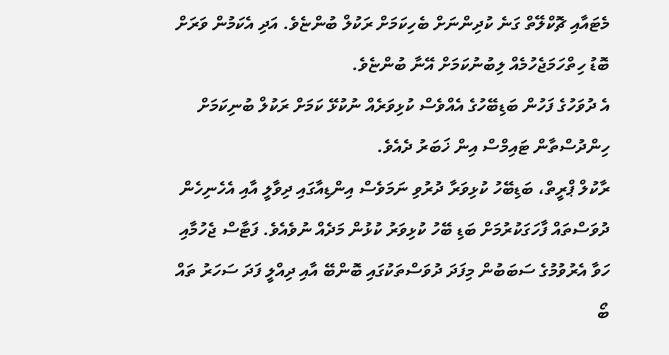މެޓައާއި ޗޮކްލޭތް ގަނެ ކުދިންނަށް ބެހިކަމަށް ރަކުލް ބުންޏެވެ. އަދި އެކަމުން ވަރަށް ބޮޑު ހިތްހަމަޖެހުމެއް ލިބުނުކަމަށް އޭނާ ބުންޏެވެ.
އެ ދުވަހުގެ ފަހުން ބަޑިބޭހުގެ އެއްވެސް ކުޅިވަރެއް ނުކުޅޭ ކަމަށް ރަކުލް ބުނިކަމަށް ހިންދުސްތާން ޓައިމްސް އިން ޚަބަރު ދެއެވެ.
ރާކުލް ޕްރީތް، ބަޑިބޭހު ކުޅިވަރާ ދުރުވި ނަމަވެސް އިންޑިއާގައި ދިވާލީ އާއި އެހެނިހެން ދުވަސްތައް ފާހަގަކުރުމަށް ބަޑި ބޭހު ކުޅިވަރު ކުޅުން މަދެއް ނުވެއެވެ. ފަޓާސް ޖެހުމާއި ހަވާ އެރުވުމުގެ ސަބަބުން މިފަދަ ދުވަސްތަކުގައި ބޮންބޭ އާއި ދިއްލީ ފަދަ ސަހަރު ތައް ބޯ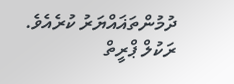ދުމުންތަޣައްޔަރު ކުރެއެވެ.
ރަކުލް ޕްރީތް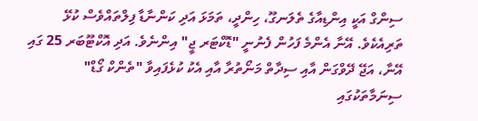ސިންގް އަކީ އިންޑިއާގެ ތެލަނގޫ، ހިންދީ، ތަމަޅަ އަދި ކަންނާޑާ ފިލްތައްވެސް ކުޅޭ ތަރިއެކެވެ. އޭނާ އެންމެ ފަހުން ފެނުނީ "ޑޮކްޓަރ ޖީ" އިންނެވެ. އަދި އޮކްޓޫބަރ 25 ގައި އޭނާ، އަޖޭ ދޭވްގަން އާއި ސިދާތް މަނޯތުރާ އާއި އެކު ކުޅެފައިވާ "ތެންކް ގޯޑް" ސިނަމާތަކުގައި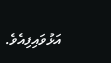އަޅުވައިފިއެވެ.